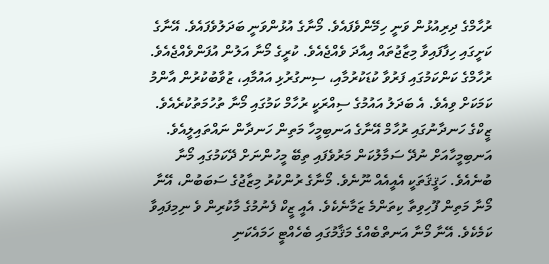ރުހާމްގެ ދިރިއުޅުން ވަނީ ހިމޭންވެފައެވެ. މޯނާގެ އުޅުންވަނީ ބަދަލުވެފައެވެ. އޭނާގެ ކަށީގައި ހިފާފައިވާ މިޒާޖުތައް އިއާދަ ވެއްޖެއެވެ. ކުރީގެ މޯނާ އަލުން އުފަންވެއްޖެއެވެ. ރުހާމްގެ ކަންކަމުގައި ފަރުވާ ކުޑަކުރުމާއި، ސިނގުރުޅި އައުމާއި، ޒުވާބުކުރުން އާންމު ކަމަކަށް ވިއެވެ. އެ ބަދަލު އައުމުގެ ސިއްރަކީ ރުހާމް ކަމުގައި މޯނާ ތުހުމަތުކުރެއެވެ. ޒީކްގެ ހަނދާނުގައި ރުހާމް އޭނާގެ އަނބިމީހާ މަތިން ހަނދާން ނައްތައިލީއެވެ. އަނބިމީހާއަށް ނުދޭ ސަމާލުކަން މަރުވެފައި ތިބޭ މީހުންނަށް ދޭކަމުގައި މޯނާ ބުނެއެވެ. ހަޤީޤަތަކީ އެއީއެއް ނޫނެވެ. މޯނާގެ ރުންކުރު މިޒާޖުގެ ސަބަބުން، އޭނާ މޯނާ މަތިން ފޫހިވިތާ ކިތަންމެ ޒަމާނެކެވެ. އެއީ ޒީކް ފެނުމުގެ މާކުރިން ވެ ނިމިފައިވާ ކަމެކެވެ. އޭނާ މޯނާ އަނތްބެއްގެ މަޤާމުގައި ބެހެއްޓީ ހަމައެކަނި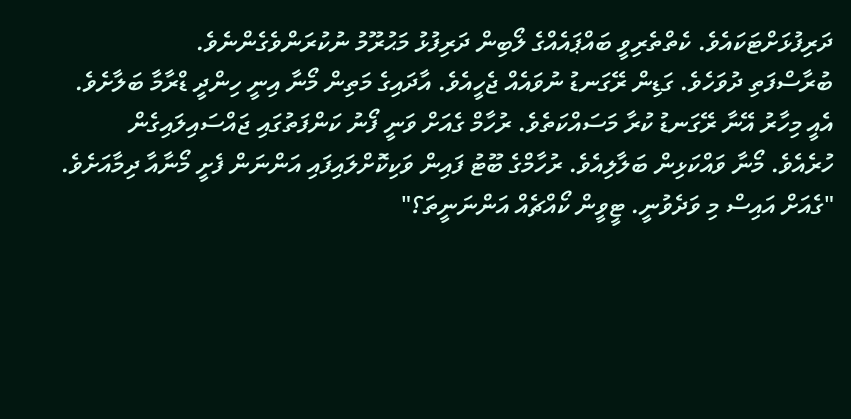ދަރިފުޅަށްޓަކައެވެ. ކެތްތެރިވީ ބައްޕައެއްގެ ލޯބިން ދަރިފުޅު މަޙުރޫމު ނުކުރަންވެގެންނެވެ.
ބުރާސްފަތި ދުވަހެވެ. ގަޑިން ރޭގަނޑު ނުވައެއް ޖެހީއެވެ. އާދައިގެ މަތިން މޯނާ އިނީ ހިންދީ ޑްރާމާ ބަލާށެވެ. އެއީ މިހާރު އޭނާ ރޭގަނޑު ކުރާ މަސައްކަތެވެ. ރުހާމް ގެއަށް ވަނީ ފޯނު ކަންފަތުގައި ޖައްސައިލައިގެން ހުރެއެވެ. މޯނާ ވައްކަޅިން ބަލާލިއެވެ. ރުހާމްގެ ބޫޓު ފައިން ވަކިކޮށްލައިފައި އަންނަން ފެށީ މޯނާއާ ދިމާއަށެވެ.
"ގެއަށް އައިސް މި ވަދެވުނީ. ޓީވީން ކޯއްޗެއް އަންނަނީތަ؟"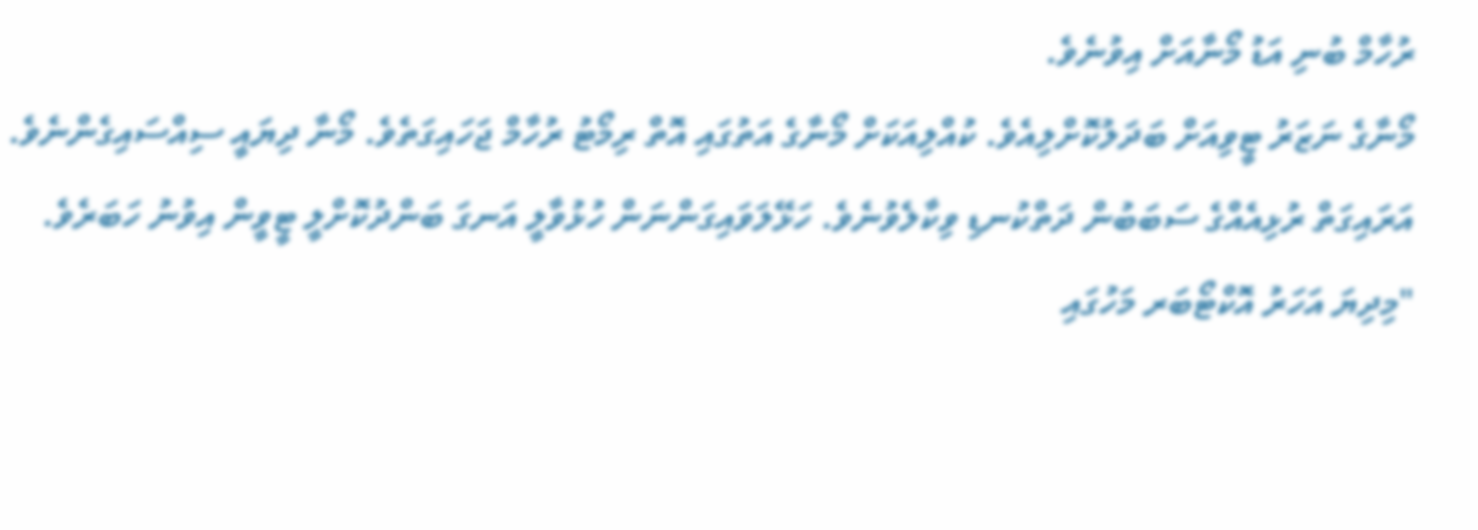ރުހާމް ބުނި އަޑު މޯނާއަށް އިވުނެވެ.
މޯނާގެ ނަޒަރު ޓީވިއަށް ބަދަލުކޮށްލިއެވެ. ކުއްލިއަކަށް މޯނާގެ އަތުގައި އޮތް ރިމޯޓު ރުހާމް ޖަހައިގަތެވެ. މޯނާ ދިޔައީ ސިއްސައިގެންނެވެ. އަރައިގަތް ރުޅިއެއްގެ ސަބަބުން ދަތްކުނޑި ވިކާލެވުނެވެ. ހަޅޭލަވައިގަންނަން ހުޅުވާލީ އަނގަ ބަންދުކޮށްލީ ޓީވީން އިވުނު ހަބަރެވެ.
"މިދިޔަ އަހަރު އޮކްޓޯބަރ މަހުގައި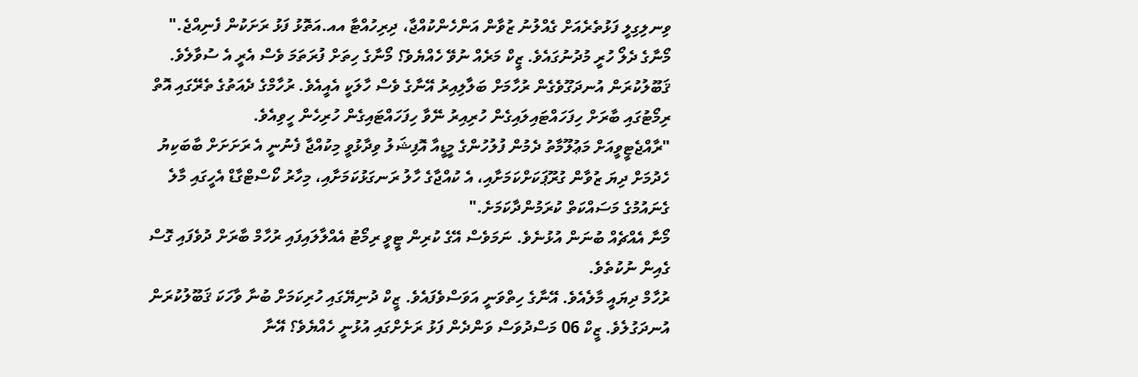ވިނލިގިލީ ފަޅުތެރެއަށް ގެއްލުނު ޒުވާން އަންހެންކުއްޖާ، ދިރިހުއްޓާ އއ.އަތޮޅު ފަޅު ރަށަކުން ފެނިއްޖެ."
މޯނާގެ ދެލޯ ހުރީ މުދުނުގައެވެ. ޒީކް މަރެއް ނުވޭ ހެއްޔެވެ؟ މޯނާގެ ހިތަށް ފުރަތަމަ ވެސް އެރީ އެ ސުވާލެވެ. ޤަބޫލުކުރަން އުނދަގޫވެގެން ރުހާމަށް ބަލާލިއިރު އޭނާގެ ވެސް ހާލަކީ އެއީއެވެ. ރުހާމްގެ ދެއަތުގެ ތެރޭގައި އޮތް ރިމޯޓުގައި ބާރަށް ހިފަހައްޓައިލައިގެން ހުރިއިރު ނޭވާ ހިފަހައްޓައިގެން ހުރިހެން ހީވިއެވެ.
"ރާއްޖެޓީވީއަށް މަޢުލޫމާތު ދެމުން ފުލުހުންގެ މީޑީއާ އޮފިޝަލު ވިދާޅުވީ މިކުއްޖާ ފެނުނީ އެ ރަށަށަށް ބާބަކިޔު ހެދުމަށް ދިޔަ ޒުވާން ގުރޫޕަކަށްކަމަށާއި، އެ ކުއްޖާގެ ހާލު ރަނގަޅުކަމަށާއި، މިހާރު ކޯސްޓްގާޑް އެހީގައި މާލެ ގެނައުމުގެ މަސައްކަތް ކުރަމުންދާކަމަށެ."
މޯނާ އެއްޗެއް ބުނަން އުޅުނެވެ. ނަމަވެސް އޭގެ ކުރިން ޓީވީ ރިމޯޓު އެއްލާލައިފައި ރުހާމް ބާރަށް ދުވެފައި ގޮސް ގެއިން ނުކުތެވެ.
ރުހާމް ދިޔައީ މާލެއެވެ. އޭނާގެ ހިތްވަނީ އަވަސްވެފައެވެ. ޒީކް ދުނިޔޭގައި ހުރިކަމަށް ބުނާ ވާހަކަ ޤަބޫލުކުރަން އުނދަގުލެވެ. ޒީކް 06 މަސްދުވަސް ވަންދެން ފަޅު ރަށެށްގައި އުޅުނީ ހެއްޔެވެ؟ އޭނާ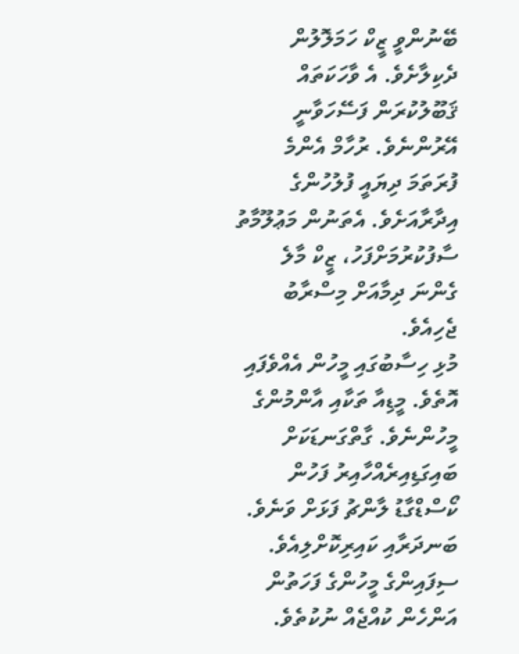ބޭނުންވީ ޒީކް ހަމަލޮލުން ދެކިލާށެވެ. އެ ވާހަކަތައް ޤަބޫލުކުރަން ފަސޭހަވާނީ އޭރުންނެވެ. ރުހާމް އެންމެ ފުރަތަމަ ދިޔައީ ފުލުހުންގެ އިދާރާއަށެވެ. އެތަނުން މަޢުލޫމާތު ސާފުކުރުމަށްފަހު، ޒީކް މާލެ ގެންނަ ދިމާއަށް މިސްރާބު ޖެހިއެވެ.
މުޅި ހިސާބުގައި މީހުން އެއްވެފައި އޮތެވެ. މީޑިއާ ތަކާއި އާންމުންގެ މީހުންނެވެ. ގާތްގަނޑަކަށް ބައިގަޑިއިރެއްހާއިރު ފަހުން ކޯސްޑްގާޑު ލާންޗު ފަޅަށް ވަނެވެ. ބަނދަރާއި ކައިރިކޮށްލިއެވެ. ސިފައިންގެ މީހުންގެ ފަހަތުން އަންހެން ކުއްޖެއް ނުކުތެވެ.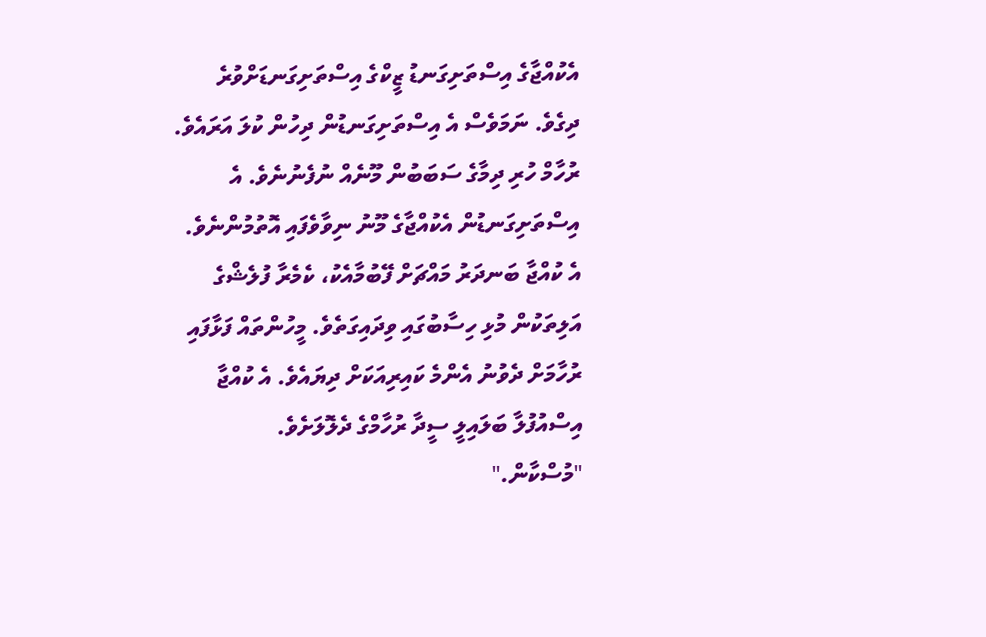އެކުއްޖާގެ އިސްތަށިގަނޑު ޒީކްގެ އިސްތަށިގަނޑަށްވުރެ ދިގެވެ. ނަމަވެސް އެ އިސްތަށިގަނޑުން ދިހުން ކުލަ އަރައެވެ. ރުހާމް ހުރި ދިމާގެ ސަބަބުން މޫނެއް ނުފެނުނެވެ. އެ އިސްތަށިގަނޑުން އެކުއްޖާގެ މޫނު ނިވާވެފައި އޮތުމުންނެވެ. އެ ކުއްޖާ ބަނދަރު މައްޗަށް ފޭބުމާއެކު، ކެމެރާ ފުލެޝްގެ އަލިތަކުން މުޅި ހިސާބުގައި ވިދައިގަތެވެ. މީހުންތައް ފަޅާފައި ރުހާމަށް ދެވުނު އެންމެ ކައިރިއަކަށް ދިޔައެވެ. އެ ކުއްޖާ އިސްއުފުލާ ބަލައިލީ ސީދާ ރުހާމްގެ ދެލޮލަށެވެ.
"މުސްކާން."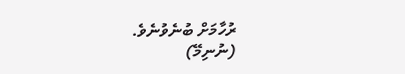ރުހާމަށް ބުނެވުނެވެ.
(ނުނިމޭ)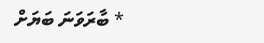* ބާރަވަނަ ބަޔަށް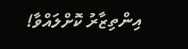އިންތިޒާރު ކޮށްލައްވާ!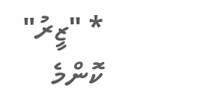* "ޒީރު" ކޮންމެ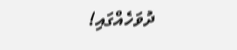ދުވަހެއްގައި!